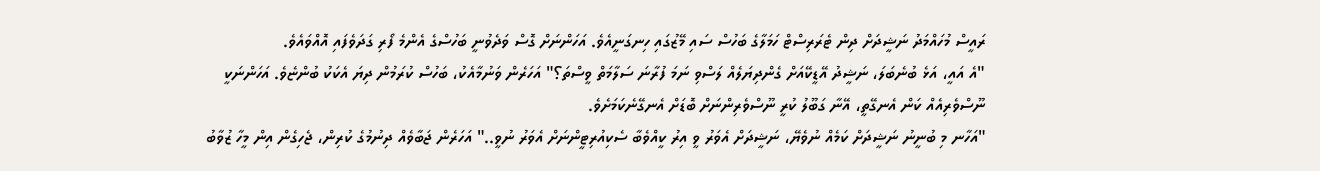ރައީސް މުހައްމަދު ނަޝީދަށް ދިން ޓެރަރިސްޓް ހަމަލާގެ ބަހުސް ސައި މޭޒުގައި ހިނގަނީއެވެ. އަހަންނަށް ގޮސް ވަދެވުނީ ބަހުސްގެ އެންމެ ފޯރި ގަދަވެފައި އޮއްވައެވެ.
"އެ އައީ، އަޅެ ބުނެބަލަ، ނަޝީދު އޭޑީކޭއަށް ގެންދިޔަލެއް ލަސްވި ނަމަ ފުރާނަ ސަލާމަތް ވީސްތަ؟" އަހަރެން ވަނުމާއެކު، ބަހުސް ކުރަމުން ދިޔަ އެކަކު ބުންޏެވެ. އަހަންނަކީ ނޫސްވެރިއެއް ކަން އެނގޭތީ، އޭނާ ގަބޫލު ކުރީ ނޫސްވެރިންނަށް ބޮޑަށް އެނގޭނެކަމަށެވެ.
"އަހާނ މި ބުނީނު ނަޝީދަށް ކަމެއް ނުވެޔޭ، ނަޝީދަށް އެވަރު ވީ އިރު ކީއްވެބާ ސެކިއުރިޓީންނަށް އެވަރު ނުވީ.." އަހަރެން ޖަބާވެއް ދިނުމުގެ ކުރިން، ޖެހިގެން އިން މީހާ ޒުވާބު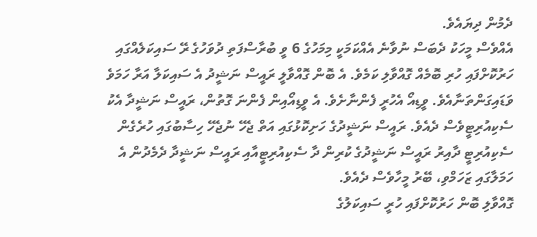ދެމުން ދިޔައެވެ.
އެއްވެސް މީހަކު ދެބަސް ނުވާނެ އެއްކަމަކީ މިމަހުގެ 6 ވީ ބުރާސްފަތި ދުވަހުގެ ރޭ ސައިކަލެއްގައި ހަރުކޮށްފައި ހުރި ބޮމެއް ގޮއްވާލި ކަމެވެ. އެ ބޮން ގޮއްވާލީ ރައީސް ނަޝީދު އެ ސައިކަލާ އަރާ ހަމަވެ ވަޑައިގަންތަނާއެވެ. ވީޑިއޯ އެހުރީ ފެންނާށެވެ. އެ ވީޑިއޯއިން ފެންނަ ގޮތުން، ރައީސް ނަޝީދާ އެކު ސެކިއުރިޓީވެސް ދެއެވެ. ރައީސް ނަޝީދުގެ ހަށިކޮޅުގައި އަތް ޖެހޭ ނުޖެހޭ ހިސާބުގައި ހުރެގެން ސެކިއުރިޓީ ދާއިރު ރައީސް ނަޝީދުގެ ކުރިން ދާ ސެކިއުރިޓީއާއި ރައީސް ނަޝީދާ ދެމެދުން އެ ހަމަލާގައި ޒަހަމްވި، ބޭރު މީހާވެސް ދެއެވެ.
ގޮއްވާލި ބޮން ހަރުކޮށްފައި ހުރީ ސައިކަލުގެ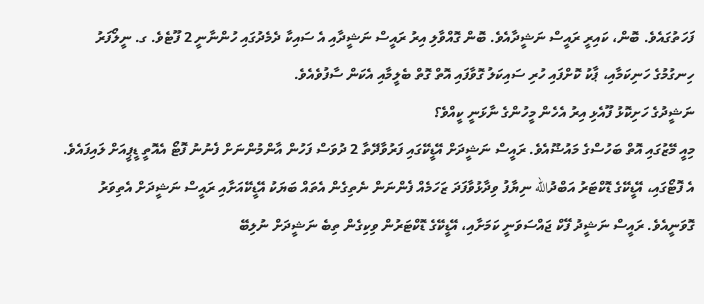ފަހަތުގައެވެ. ބޮން، ކައިރީ ރައީސް ނަޝީދާއެވެ. ބޮން ގޮއްވާލި އިރު ރައީސް ނަޝީދާއި އެ ސައިކާ ދެމެދުގައި ހުންނާނީ 2 ފޫޓެވެ. ގ. ނީލޯފަރު ހިނގުމުގެ ހަނިކަމާއި، ޕާކު ކޮށްފައި ހުރި ސައިކަލު ގޮވާފައި އޮތް ގޮތް ބެލީމާއި އެކަން ސާފުވެއެވެ.
ނަޝީދުގެ ހަށިކޮޅު ފޫއެޅި އިރު އެހެން މީހުންގެ ނާޅަނީ ކީއްވެ؟
މިއީ މޭޒުގައި އޮތް ބަހުސްގެ މައުޟޫއެވެ. ރައީސް ނަޝީދަށް އޭޑީކޭގައި ފަރުވާދޭތާ 2 ދުވަސް ފަހުން އާންމުންނަށް ފެނުނު ފޮޓޯ އެއޮތީ ޑީޕީއަށް ލައިފައެވެ. އެ ފޮޓޯގައި، އޭޑީކޭގެ ޑޮކްޓަރު އަބްދުالله ނިޔާފު ވިދާޅުވާފަދަ ޒަހަމެއް ފެންނަން ނެތިގެން އެތައް ބަޔަކު އޭޑީކޭއަށާއި ރައީސް ނަޝީދަށް އެތިވަރު ގޮވަނީއެވެ. ރައީސް ނަޝީދު ފޭކް ޖައްސަވަނީ ކަމަށާއި، އޭޑީކޭގެ ޑޮކްޓަރުން ވިކިގެން ތިބެ ނަޝީދަށް ނުލިބޭ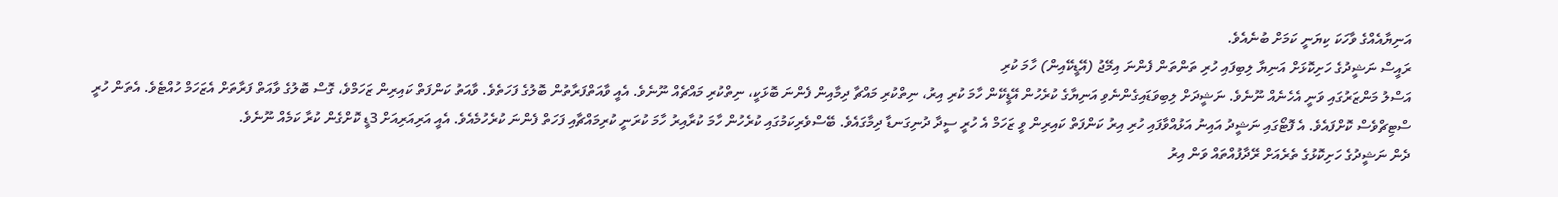އަނިޔާއެއްގެ ވާހަކަ ކިޔަނީ ކަމަށް ބުނެއެވެ.
ރައީސް ނަޝީދުގެ ހަށިކޮޅަށް އަނިޔާ ލިބިފައި ހުރި ތަންތަން ފެންނަ އިމޭޖު (އޭޑީކޭއިން) ހާމަ ކުރި
އަސްލު މަންޒަރުގައި ވަނީ އެހެނެއް ނޫނެވެ. ނަޝީދަށް ލިބިވަޑައިގެންނެވި އަނިޔާގެ ކުރެހުން އޭޑީކޭން ހާމަ ކުރި އިރު، ނިތްކުރި މައްޗާ ދިމާއިން ފެންނަ ބޮޅަކީ، ނިތްކުރި މައްޗެއް ނޫނެވެ. އެއީ ވާއަތްފަރާތުން ބޮލުގެ ފަހަތެވެ. ވާއަތު ކަންފަތް ކައިރިން ޒަހަމްވެ، ގޮސް ބޮލުގެ ވާއަތް ފަރާތަށް އެޒަހަމް ހުއްޓެވެ. އެތަން ހުރީ ސްޓިޗްވެސް ކޮށްފައެވެ. އެ ފޮޓޯގައި ނަޝީދު އައިނު އަޅުއްވާފައި ހުރި އިރު ކަންފަތް ކައިރިން ވީ ޒަހަމް އެ ހުރީ ސީދާ ދުނިގަނޑާ ދިމާގައެވެ. ބޭސްވެރިކަމުގައި ކުރެހުން ހާމަ ކުރާއިރު ހާމަ ކުރަނީ ކުރިމައްޗާއި ފަހަތް ފެންނަ ކުރެހުމެއެވެ. އެއީ އަރިއަރިއަށް 3ޑީ ކޮށްގެން ކުރާ ކަމެއް ނޫނެވެ.
ދެން ނަޝީދުގެ ހަށިކޮޅުގެ ތެރެއަށް ރޭދާފުއްތައް ވަން އިރު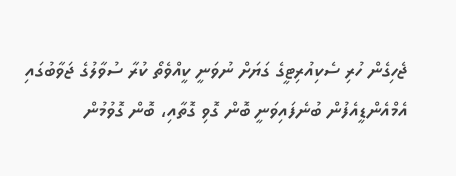ޖެހިގެން ހުރި ސެކިއުރިޓީގެ ގަޔަށް ނުވަނީ ކީއްވެތޯ ކުރާ ސުވާލުގެ ޖަވާބުގައި އެމްއެންޑީއެފުން ބުނެފައިވަނީ ބޮން ގޮވި ގޮތާއި، ބޮން ގޮވުމުން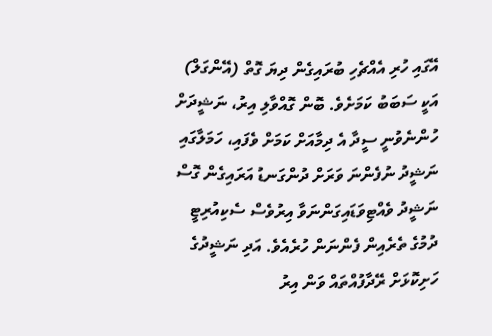އޭގައި ހުރި އެއްޗެހި ބުރައިގެން ދިޔަ ގޮތް (އޭންގަލް) އަކީ ސަބަބު ކަމަށެވެ. ބޮން ގޮއްވާލި އިރު، ނަޝީދަށް ހުންނެވުނީ ސީދާ އެ ދިމާއަށް ކަމަށް ވެފައި، ހަމަލާގައި ނަޝީދު ނުފެންނަ ވަރަށް ދުންގަނޑު އަރައިގެން ގޮސް ނަޝީދު ވެއްޓިވަޑައިގަންނަވާ އިރުވެސް ސެކިއުރިޓީ ދުމުގެ ތެރެއިން ފެންނަން ހުރެއެވެ. އަދި ނަޝީދުގެ ހަށިކޮޅަށް ރޭދާފުއްތައް ވަން އިރު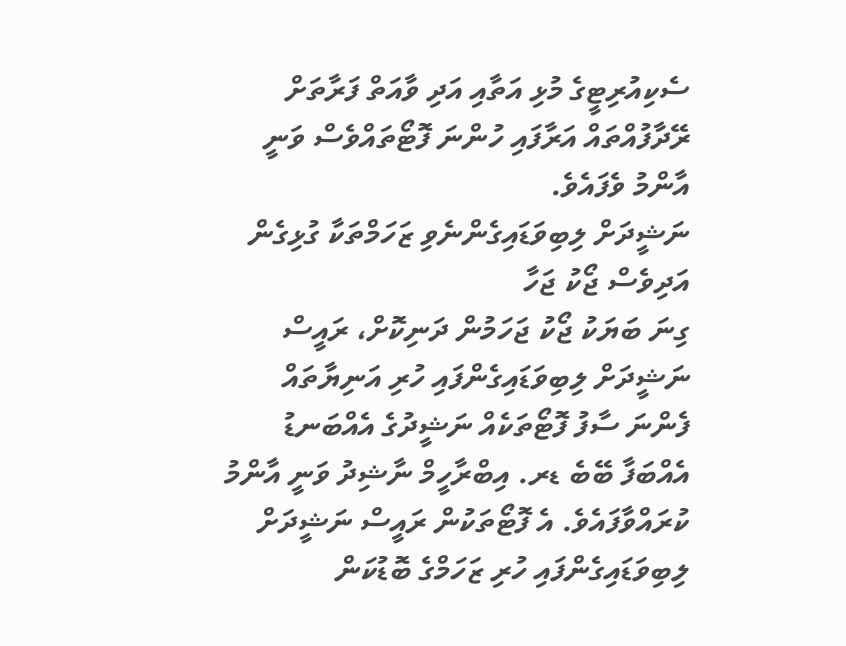ސެކިއުރިޓީގެ މުޅި އަތާއި އަދި ވާއަތް ފަރާތަށް ރޭދާފުއްތައް އަރާފައި ހުންނަ ފޮޓޯތައްވެސް ވަނީ އާންމު ވެފައެވެ.
ނަޝީދަށް ލިބިވަޑައިގެންނެވި ޒަހަމްތަކާ ގުޅިގެން އަދިވެސް ޖޯކު ޖަހާ
ގިނަ ބަޔަކު ޖޯކު ޖަހަމުން ދަނިކޮށް، ރައީސް ނަޝީދަށް ލިބިވަޑައިގެންފައި ހުރި އަނިޔާތައް ފެންނަ ސާފު ފޮޓޯތަކެއް ނަޝީދުގެ އެއްބަނޑު އެއްބަފާ ބޭބެ ޑރ. އިބްރާހީމް ނާޝިދު ވަނީ އާންމު ކުރައްވާފައެވެ. އެ ފޮޓޯތަކުން ރައީސް ނަޝީދަށް ލިބިވަޑައިގެންފައި ހުރި ޒަހަމްގެ ބޮޑުކަން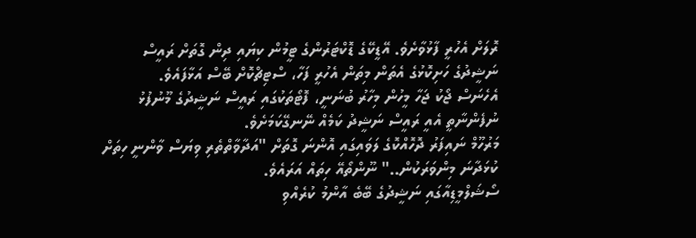ރޮލަށް އެހުރީ ފާޅުވާށެވެ. އޭޑީކޭގެ ޑޮކްޓަރުންގެ ޓީމުން ކިޔައި ދިން ގޮތަށް ރައީސް ނަޝީދުގެ ހަށިކޮޅުގެ އެތަން މިތަން އެހުރީ ފަހާ، ސްޓިޗްކޮށް ބޭސް އަޅާފައެވެ.
އެހެނަސް ޖޯކު ޖަހާ މީހުން މިހާރު ބުނަނީ، ފޮޓޯތަކުގައި ރައީސް ނަޝީދުގެ މޫނުފުޅު ނުފެންނާތީ އެއީ ރައީސް ނަޝީދު ކަމެއް ނޭނގޭކަމަށެވެ.
މަރުހޫމް ނައިފަރު ދޮހޮއްކޮގެ ލަވައިގައި އޮންނަ ގޮތަށް "އަދާވާތްތެރި ވިޔަސް ވާންނީ ހިތަށް ކުޅަދާނަ މިންވަރަކުން.." ނޫންތޯއޭ ހިތައް އަރައެވެ.
ސޯޝަލްމީޑިއާގައި ނަޝީދުގެ ބޭބެ އާންމު ކުރެއްވި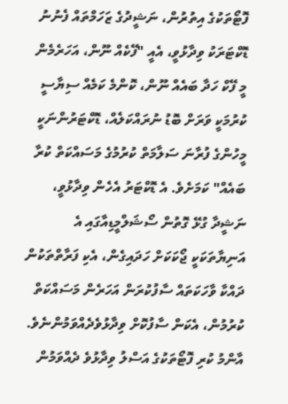ފޮޓޯތަކުގެ އިތުރުން، ނަޝީދުގެ ޒަހަމްތައް ފެނުނު ޑޮކްޓަރަކު ވިދާޅުވީ، އެއީ "ފޭކެއް ނޫން، އަހަރެމެން މީ ފޭކް ހަދާ ބައެއް ނޫން، ކޮންމެ ކަމެއް ސިޔާސީ ކުރުމަކީ ވަރަށް ބޮޑު ނުރައްކަލެއް، ޑޮކްޓަރުންނަކީ މީހުންގެ ފުރާނަ ސަލާމަތް ކުރުމުގެ މަސައްކަތް ކުރާ ބައެއް" ކަމަށެވެ. އެ ޑޮކްޓަރު އެހެން ވިދާޅުވީ، ނަޝީދާ ގުޅޭ ގޮތުން ސޯޝަލްމީޑިއާގައި އެ އަނިޔާތަކަކީ ޖޯކަކަށް ހަދައިގެން، އެކި ފަރާތްތަކުން ދައްކާ ވާހަކަތައް ސާފުކުރަން އަހަރެން މަސައްކަތް ކުރުމުން، އެކަން ސާފުކޮށް ވިދާޅުވެދެއްވަމުންނެވެ. އާންމު ކުރި ފޮޓޯތަކުގެ އަސްލު ވިދާޅުވެ ދެއްވަމުން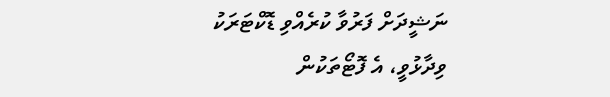ނަޝީދަށް ފަރުވާ ކުރެއްވި ޑޮކްޓަރަކު ވިދާޅުވީ، އެ ފޮޓޯތަކުން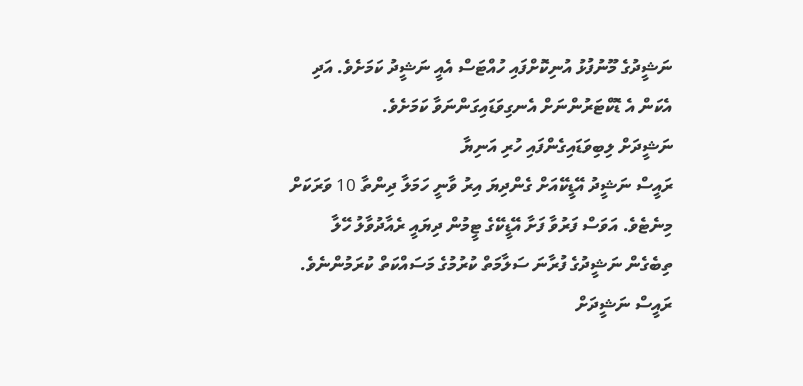ނަޝީދުގެ މޫނުފުޅު އުނިކޮށްފައި ހުއްޓަސް އެއީ ނަޝީދު ކަމަށެވެ. އަދި އެކަން އެ ޑޮކްޓަރުންނަށް އެނގިވަޑައިގަންނަވާ ކަމަށެވެ.
ނަޝީދަށް ލިބިވަޑައިގެންފައި ހުރި އަނިޔާ
ރައީސް ނަޝީދު އޭޑީކޭއަށް ގެންދިޔަ އިރު ވާނީ ހަމަލާ ދިންތާ 10 ވަރަކަށް މިނެޓެވެ. އަވަސް ފަރުވާ ފަށާ އޭޑީކޭގެ ޓީމުން ދިޔައީ ރެއާދުވާލު ހޭލާ ތިބެގެން ނަޝީދުގެ ފުރާނަ ސަލާމަތް ކުރުމުގެ މަސައްކަތް ކުރަމުންނެވެ. ރައީސް ނަޝީދަށް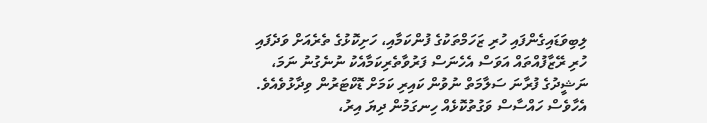ލިބިވަޑައިގެންފައި ހުރި ޒަހަމްތަކުގެ ފުންކަމާއި، ހަށިކޮޅުގެ ތެރެއަށް ވަދެފައި ހުރި ރޭޒާފުއްތައް އަވަސް އެހެނަސް ފަރުވާތެރިކަމާއެކު ނުނެގުނު ނަމަ، ނަޝީދުގެ ފުރާނަ ސަލާމަތް ނުވުން ކައިރި ކަމަށް ޑޮކްޓަރުން ވިދާޅުވެއެވެ. އެހާވެސް ހައްސާސް ވަގުތުކޮޅެއް ހިނގަމުން ދިޔަ އިރު،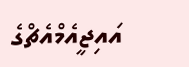އައިޖީއެމްއެޗްގެ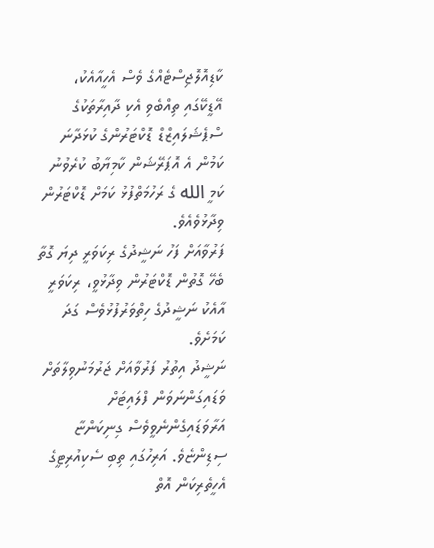ކާޑިއޮލޮޖިސްޓެއްގެ ވެސް އެހީއާއެކު، އޭޑީކޭގައި ތިއްބެވި އެކި ދާއިރާތަކުގެ ސްޕެޝަލައިޒްޑް ޑޮކްޓަރުންގެ ކުޅަދާނަ ކަމުން އެ އޮޕަރޭޝަން ކާމިޔާބު ކުރެވުނު ކަމީ الله ގެ ރަހުމަތްފުޅު ކަމަށް ޑޮކްޓަރުން ވިދާޅުވެއެވެ.
ފަރުވާއަށް ފަހު ނަޝީދުގެ ރިކަވަރީ ދިޔަ ގޮތާ ބެހޭ ގޮތުން ޑޮކްޓަރުން ވިދާޅުވީ، ރިކަވަރީ އާއެކު ނަޝީދުގެ ހިތްވަރުފުޅުވެސް ގަދަ ކަމަށެވެ.
ނަޝީދު އިތުރު ފަރުވާއަށް ޖަރުމަނުވިލާތަށް ވަޑައިގަންނަވަން ފްލައިޓަށް އަރާވަޑައިގެންނެވީވެސް ގިނިކަންޏާ ސިޑިންޏެވެ. އަރިހުގައި ތިބި ސެކިއުރިޓީގެ އެހީތެރިކަން އޮތް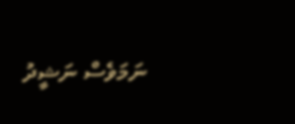ނަމަވެސް ނަޝީދު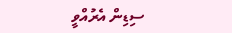ސިޑިން އެރުއްވީ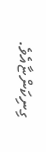ގިނިކަންޏާއެވެ.